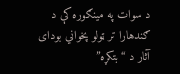د سوات په مینګوره کې د ګندهارا تر ټولو پخواني بودای آثار د “بتکړه”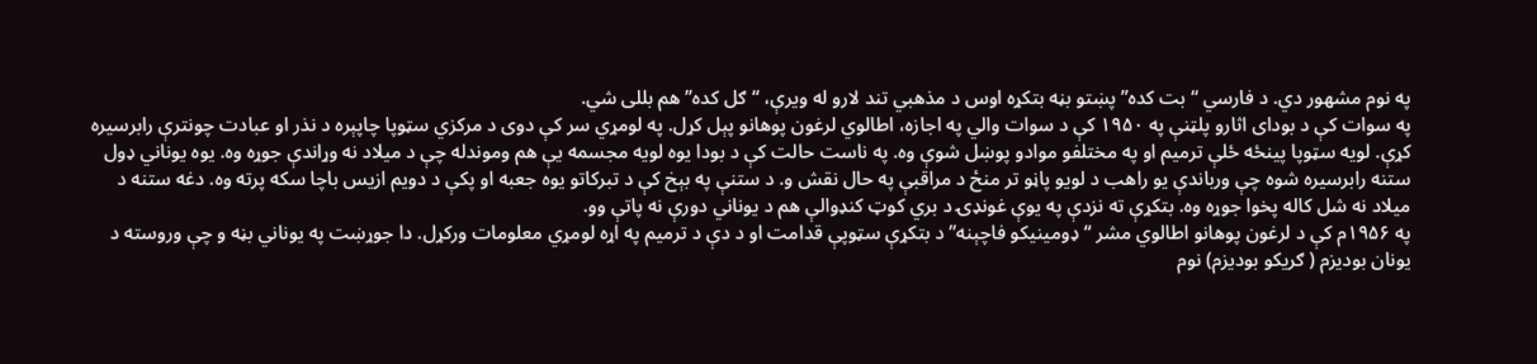په نوم مشهور دي. د فارسي “بت کده” پښتو بڼه بتکړه اوس د مذهبي تند لارو له ویرې، “ګل کده” هم بللی شي.
په سوات کې د بودای اثارو پلټنې په ۱۹۵۰ کې د سوات والي په اجازه، اطالوي لرغون پوهانو پېل کړل. په لومړي سر کې دوی د مرکزي سټوپا چاپېره د نذر او عبادت چونترې رابرسیره کړې. لویه سټوپا پینځه ځلې ترمیم او په مختلفو موادو پوښل شوې وه. په ناست حالت کې د بودا یوه لویه مجسمه يې هم وموندله چې د میلاد نه وړاندې جوړه وه. یوه یوناني ډول ستنه رابرسیره شوه چې ورباندې یو راهب د لویو پاڼو تر منځ د مراقبې په حال نقش و. د ستنې په بېخ کې د تبرکاتو یوه جعبه او پکې د دویم ازیس باچا سکه پرته وه. دغه ستنه د میلاد نه شل کاله پخوا جوړه وه. بتکړې ته نزدې په یوې غونډۍ د بري کوټ کنډوالې هم د یوناني دورې نه پاتې وو.
په ۱۹۵۶م کې د لرغون پوهانو اطالوي مشر “ډومینیکو فاچېنه” د بتکړې سټوپې قدامت او د دې د ترمیم په اړه لومړي معلومات ورکړل. دا جوړښت په یوناني بڼه و چې وروسته د یونان بودیزم ( ګریکو بودیزم) نوم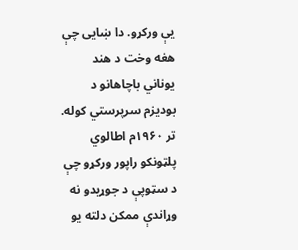يې ورکړو. دا ښایی چې هغه وخت د هند یوناني باچاهانو د بودیزم سرپرستي کوله. تر ۱۹۶۰م اطالوي پلټونکو راپور ورکړو چې د سټوپې د جوړیدو نه وړاندې ممکن دلته یو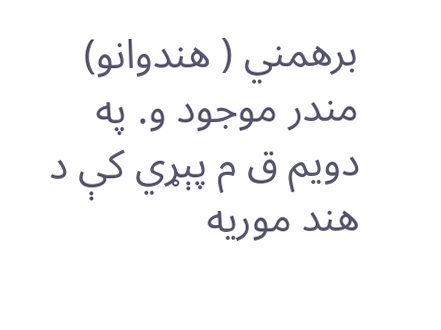برهمني ( هندوانو) مندر موجود و. په دویم ق م پېړي کې د هند موریه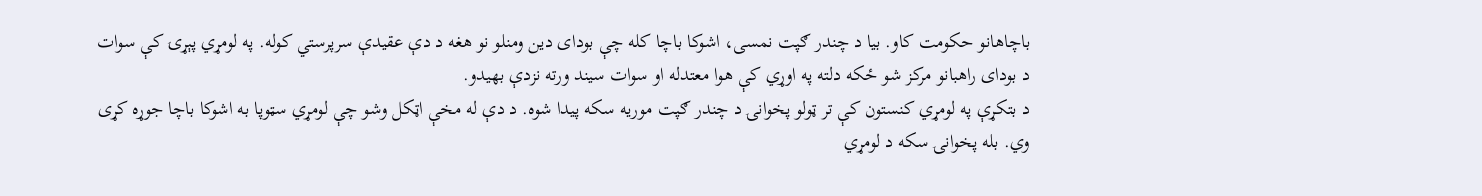باچاهانو حکومت کاو. بیا د چندر ګپت نمسی، اشوکا باچا کله چې بودای دین ومنلو نو هغه د دې عقیدې سرپرستي کوله. په لومړي پېړۍ کې سوات د بودای راهبانو مرکز شو ځکه دلته په اوړي کې هوا معتدله او سوات سیند ورته نزدې بهیدو.
د بتکړې په لومړي کنستون کې تر ټولو پخوانۍ د چندر ګپت موریه سکه پیدا شوه. د دې له مخې اټکل وشو چې لومړي سټوپا به اشوکا باچا جوړه کړی وي. بله پخوانۍ سکه د لومړي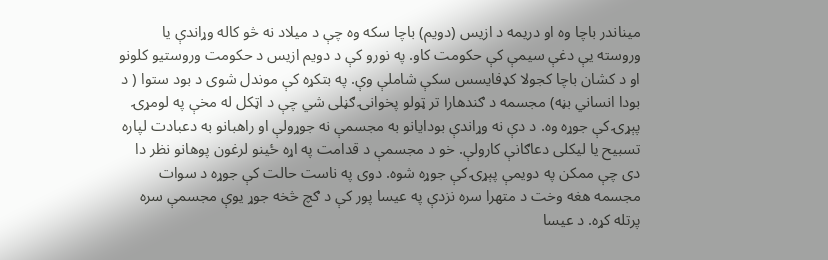میناندر باچا وه او دریمه د ازیس (دویم) باچا سکه وه چې د میلاد نه څو کاله وړاندې یا وروسته يې دغې سیمې کې حکومت کاو. په نورو کې د دویم ازیس د حکومت وروستیو کلونو او د کشان باچا کجولا کډفایسس سکې شاملې وې. په بتکړه کې موندل شوی د بود ستوا ( د بودا انساني بڼه) مجسمه د ګندهارا تر ټولو پخوانۍ ګڼلی شي چې د اټکل له مخې په لومړۍ پېړۍ کې جوړه وه. د دې نه وړاندې بودایانو به مجسمې نه جوړولې او راهبانو به دعبادت لپاره تسبیح یا لیکلی دعاګانې کارولې. خو د مجسمې د قدامت په اړه ځینو لرغون پوهانو نظر دا دی چې ممکن په دویمې پېړۍ کې جوړه شوه. دوی په ناست حالت کې جوړه د سوات مجسمه هغه وخت د متهرا سره نزدې په عیسا پور کې د ګچ څخه جوړ یوې مجسمې سره پرتله کړه. د عیسا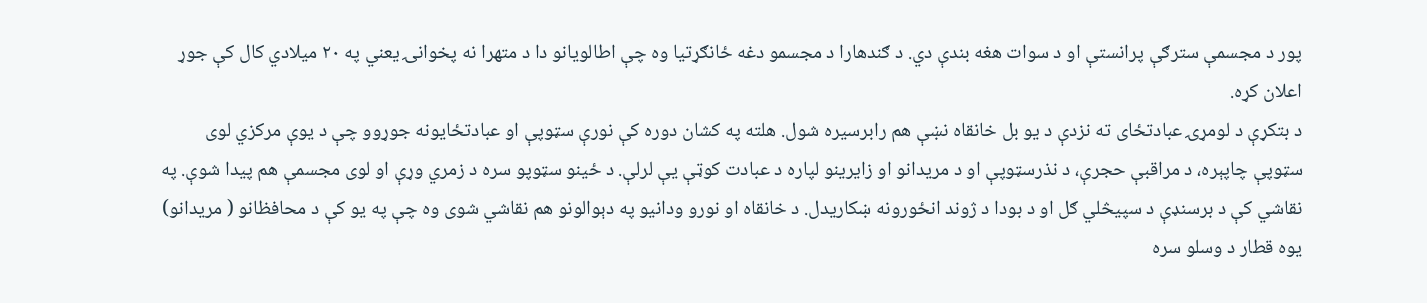پور د مجسمې سترګې پرانستې او د سوات هغه بندې دي. د ګندهارا د مجسمو دغه ځانګړتیا وه چې اطالویانو دا د متهرا نه پخوانۍ یعني په ۲۰ میلادي کال کې جوړ اعلان کړه.
د بتکړې د لومړۍ عبادتځای ته نزدې د یو بل خانقاه نښې هم رابرسیره شول. هلته په کشان دوره کې نورې سټوپې او عبادتځایونه جوړوو چې د یوې مرکزي لوی سټوپې چاپېره، د مراقبې حجرې، د نذرسټوپې او د مریدانو او زایرینو لپاره د عبادت کوټې يې لرلې. د ځینو سټوپو سره د زمري وړې او لوی مجسمې هم پیدا شوې. په نقاشي کې د برسنډې د سپیڅلي ګل او د بودا د ژوند انځورونه ښکاریدل. د خانقاه او نورو ودانیو په دېوالونو هم نقاشي شوی وه چې په یو کې د محافظانو ( مریدانو) یوه قطار د وسلو سره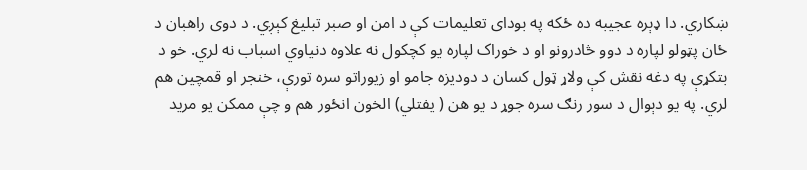ښکاري. دا ډېره عجیبه ده ځکه په بودای تعلیمات کې د امن او صبر تبلیغ کېږي. د دوی راهبان د ځان پټولو لپاره د دوو څادرونو او د خوراک لپاره یو کچکول نه علاوه دنیاوي اسباب نه لري. خو د بتکړې په دغه نقش کې ولاړ ټول کسان د دودیزه جامو او زیوراتو سره تورې، خنجر او قمچین هم لري. په یو دېوال د سور رنګ سره جوړ د یو هن ( یفتلي) الخون انځور هم و چې ممکن یو مرید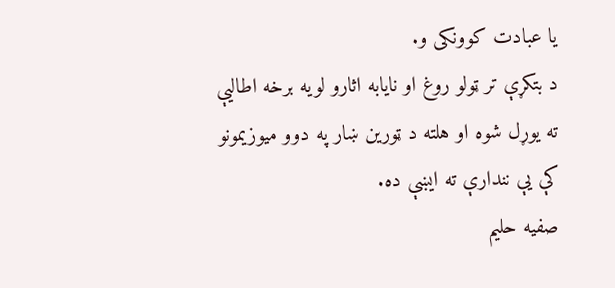یا عبادت کوونکی و.
د بتکړې تر ټولو روغ او نایابه اثارو لویه برخه اطالیې ته یوړل شوه او هلته د ټورین ښار په دوو میوزیمونو کې يې نندارې ته ایښې ده.
صفیه حلیم